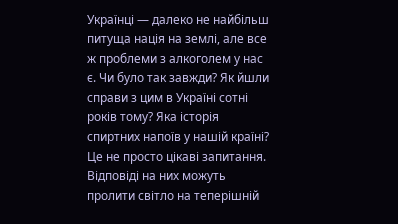Українці — далеко не найбільш питуща нація на землі, але все ж проблеми з алкоголем у нас є. Чи було так завжди? Як йшли справи з цим в Україні сотні років тому? Яка історія спиртних напоїв у нашій країні? Це не просто цікаві запитання. Відповіді на них можуть пролити світло на теперішній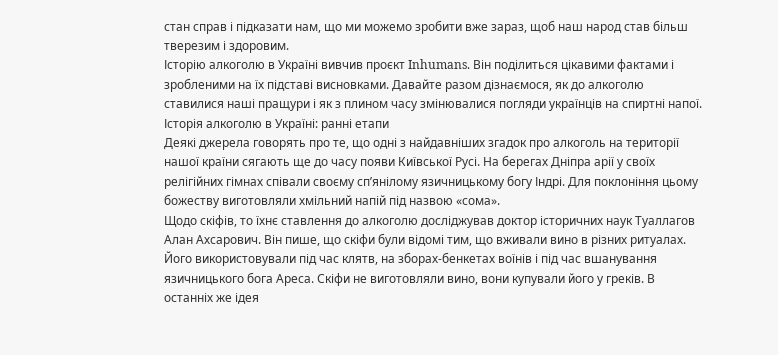стан справ і підказати нам, що ми можемо зробити вже зараз, щоб наш народ став більш тверезим і здоровим.
Історію алкоголю в Україні вивчив проєкт Inhumans. Він поділиться цікавими фактами і зробленими на їх підставі висновками. Давайте разом дізнаємося, як до алкоголю ставилися наші пращури і як з плином часу змінювалися погляди українців на спиртні напої.
Історія алкоголю в Україні: ранні етапи
Деякі джерела говорять про те, що одні з найдавніших згадок про алкоголь на території нашої країни сягають ще до часу появи Київської Русі. На берегах Дніпра арії у своїх релігійних гімнах співали своєму сп’янілому язичницькому богу Індрі. Для поклоніння цьому божеству виготовляли хмільний напій під назвою «сома».
Щодо скіфів, то їхнє ставлення до алкоголю досліджував доктор історичних наук Туаллагов Алан Ахсарович. Він пише, що скіфи були відомі тим, що вживали вино в різних ритуалах. Його використовували під час клятв, на зборах-бенкетах воїнів і під час вшанування язичницького бога Ареса. Скіфи не виготовляли вино, вони купували його у греків. В останніх же ідея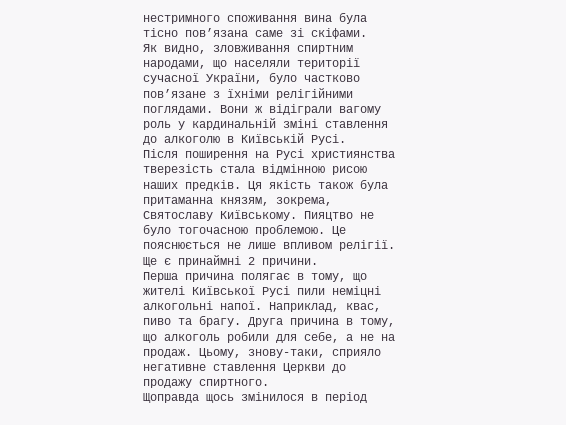нестримного споживання вина була тісно пов’язана саме зі скіфами.
Як видно, зловживання спиртним народами, що населяли території сучасної України, було частково пов’язане з їхніми релігійними поглядами. Вони ж відіграли вагому роль у кардинальній зміні ставлення до алкоголю в Київській Русі.
Після поширення на Русі християнства тверезість стала відмінною рисою наших предків. Ця якість також була притаманна князям, зокрема, Святославу Київському. Пияцтво не було тогочасною проблемою. Це пояснюється не лише впливом релігії. Ще є принаймні 2 причини.
Перша причина полягає в тому, що жителі Київської Русі пили неміцні алкогольні напої. Наприклад, квас, пиво та брагу. Друга причина в тому, що алкоголь робили для себе, а не на продаж. Цьому, знову-таки, сприяло негативне ставлення Церкви до продажу спиртного.
Щоправда щось змінилося в період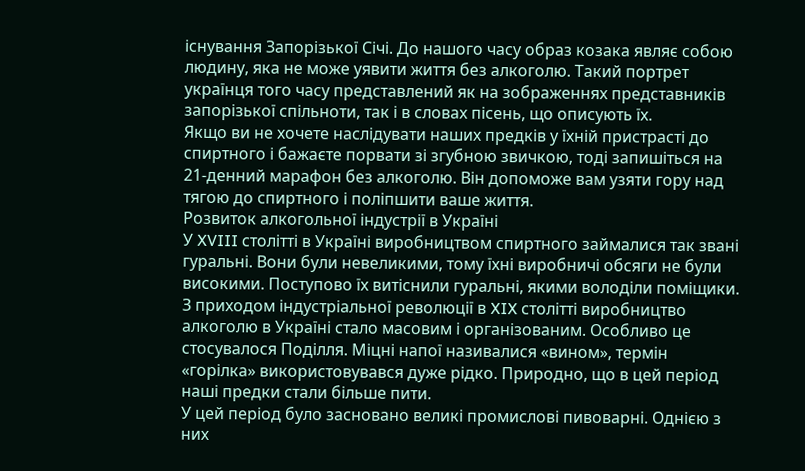існування Запорізької Січі. До нашого часу образ козака являє собою людину, яка не може уявити життя без алкоголю. Такий портрет українця того часу представлений як на зображеннях представників запорізької спільноти, так і в словах пісень, що описують їх.
Якщо ви не хочете наслідувати наших предків у їхній пристрасті до спиртного і бажаєте порвати зі згубною звичкою, тоді запишіться на 21-денний марафон без алкоголю. Він допоможе вам узяти гору над тягою до спиртного і поліпшити ваше життя.
Розвиток алкогольної індустрії в Україні
У XVIII столітті в Україні виробництвом спиртного займалися так звані гуральні. Вони були невеликими, тому їхні виробничі обсяги не були високими. Поступово їх витіснили гуральні, якими володіли поміщики.
З приходом індустріальної революції в XIX столітті виробництво алкоголю в Україні стало масовим і організованим. Особливо це стосувалося Поділля. Міцні напої називалися «вином», термін «горілка» використовувався дуже рідко. Природно, що в цей період наші предки стали більше пити.
У цей період було засновано великі промислові пивоварні. Однією з них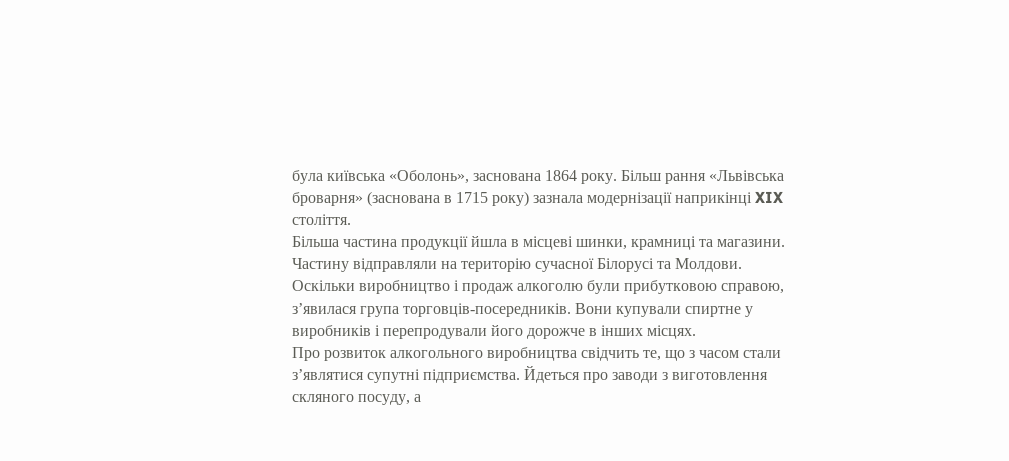була київська «Оболонь», заснована 1864 року. Більш рання «Львівська броварня» (заснована в 1715 року) зазнала модернізації наприкінці XIX століття.
Більша частина продукції йшла в місцеві шинки, крамниці та магазини. Частину відправляли на територію сучасної Білорусі та Молдови. Оскільки виробництво і продаж алкоголю були прибутковою справою, з’явилася група торговців-посередників. Вони купували спиртне у виробників і перепродували його дорожче в інших місцях.
Про розвиток алкогольного виробництва свідчить те, що з часом стали з’являтися супутні підприємства. Йдеться про заводи з виготовлення скляного посуду, а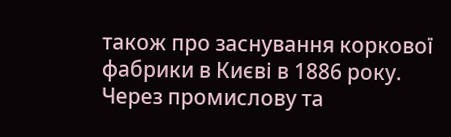також про заснування коркової фабрики в Києві в 1886 року.
Через промислову та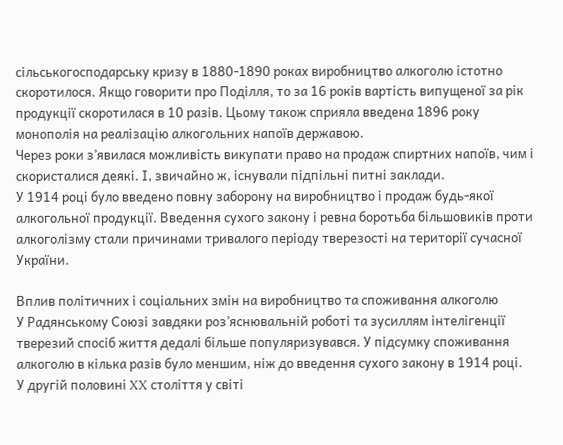сільськогосподарську кризу в 1880-1890 роках виробництво алкоголю істотно скоротилося. Якщо говорити про Поділля, то за 16 років вартість випущеної за рік продукції скоротилася в 10 разів. Цьому також сприяла введена 1896 року монополія на реалізацію алкогольних напоїв державою.
Через роки з’явилася можливість викупати право на продаж спиртних напоїв, чим і скористалися деякі. І, звичайно ж, існували підпільні питні заклади.
У 1914 році було введено повну заборону на виробництво і продаж будь-якої алкогольної продукції. Введення сухого закону і ревна боротьба більшовиків проти алкоголізму стали причинами тривалого періоду тверезості на території сучасної України.

Вплив політичних і соціальних змін на виробництво та споживання алкоголю
У Радянському Союзі завдяки роз’яснювальній роботі та зусиллям інтелігенції тверезий спосіб життя дедалі більше популяризувався. У підсумку споживання алкоголю в кілька разів було меншим, ніж до введення сухого закону в 1914 році.
У другій половині XX століття у світі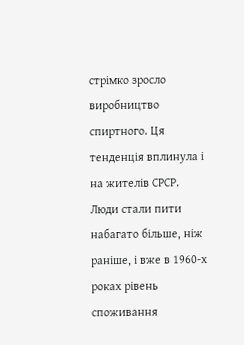стрімко зросло виробництво спиртного. Ця тенденція вплинула і на жителів СРСР. Люди стали пити набагато більше, ніж раніше, і вже в 1960-х роках рівень споживання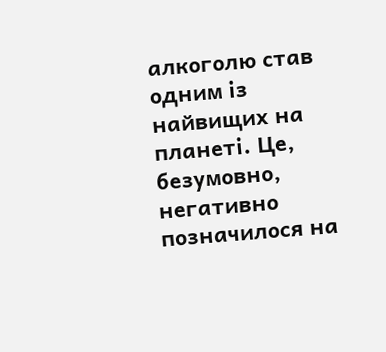алкоголю став одним із найвищих на планеті. Це, безумовно, негативно позначилося на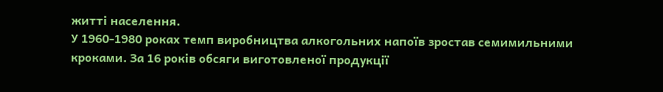житті населення.
У 1960-1980 роках темп виробництва алкогольних напоїв зростав семимильними кроками. За 16 років обсяги виготовленої продукції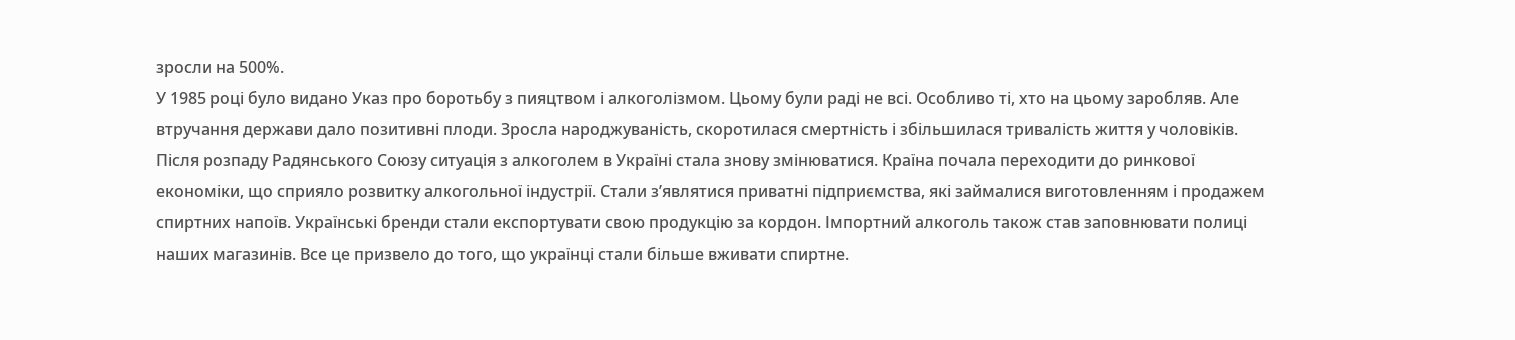зросли на 500%.
У 1985 році було видано Указ про боротьбу з пияцтвом і алкоголізмом. Цьому були раді не всі. Особливо ті, хто на цьому заробляв. Але втручання держави дало позитивні плоди. Зросла народжуваність, скоротилася смертність і збільшилася тривалість життя у чоловіків.
Після розпаду Радянського Союзу ситуація з алкоголем в Україні стала знову змінюватися. Країна почала переходити до ринкової економіки, що сприяло розвитку алкогольної індустрії. Стали з’являтися приватні підприємства, які займалися виготовленням і продажем спиртних напоїв. Українські бренди стали експортувати свою продукцію за кордон. Імпортний алкоголь також став заповнювати полиці наших магазинів. Все це призвело до того, що українці стали більше вживати спиртне.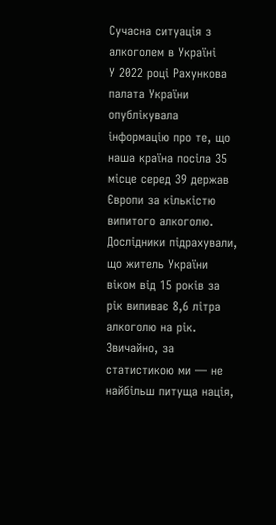Сучасна ситуація з алкоголем в Україні
У 2022 році Рахункова палата України опублікувала інформацію про те, що наша країна посіла 35 місце серед 39 держав Європи за кількістю випитого алкоголю. Дослідники підрахували, що житель України віком від 15 років за рік випиває 8,6 літра алкоголю на рік.
Звичайно, за статистикою ми — не найбільш питуща нація,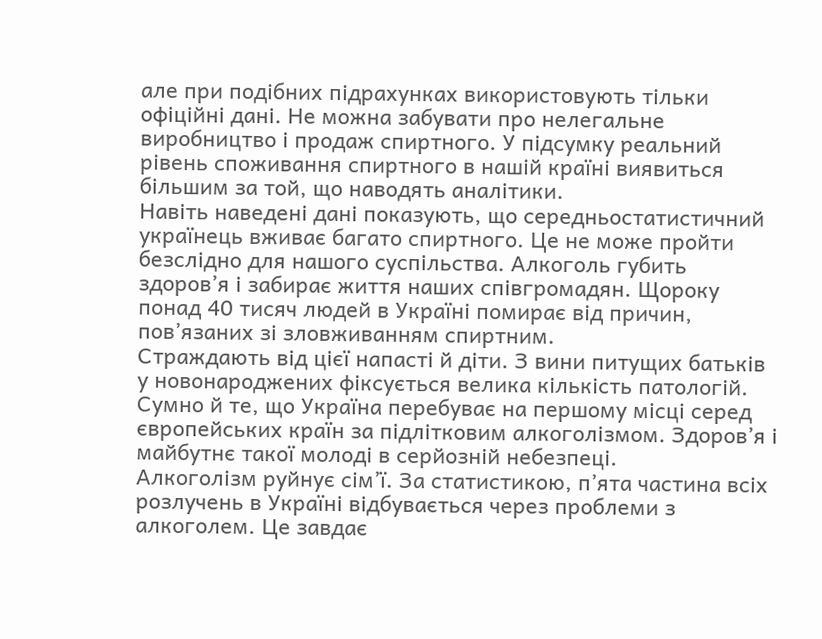але при подібних підрахунках використовують тільки офіційні дані. Не можна забувати про нелегальне виробництво і продаж спиртного. У підсумку реальний рівень споживання спиртного в нашій країні виявиться більшим за той, що наводять аналітики.
Навіть наведені дані показують, що середньостатистичний українець вживає багато спиртного. Це не може пройти безслідно для нашого суспільства. Алкоголь губить здоров’я і забирає життя наших співгромадян. Щороку понад 40 тисяч людей в Україні помирає від причин, пов’язаних зі зловживанням спиртним.
Страждають від цієї напасті й діти. З вини питущих батьків у новонароджених фіксується велика кількість патологій. Сумно й те, що Україна перебуває на першому місці серед європейських країн за підлітковим алкоголізмом. Здоров’я і майбутнє такої молоді в серйозній небезпеці.
Алкоголізм руйнує сім’ї. За статистикою, п’ята частина всіх розлучень в Україні відбувається через проблеми з алкоголем. Це завдає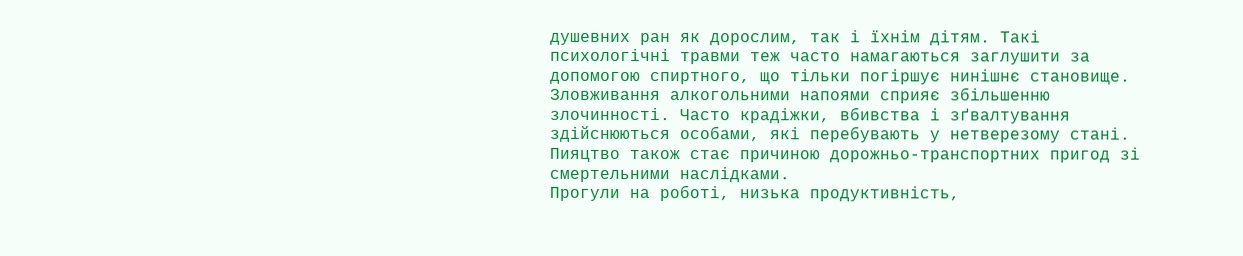душевних ран як дорослим, так і їхнім дітям. Такі психологічні травми теж часто намагаються заглушити за допомогою спиртного, що тільки погіршує нинішнє становище.
Зловживання алкогольними напоями сприяє збільшенню злочинності. Часто крадіжки, вбивства і зґвалтування здійснюються особами, які перебувають у нетверезому стані. Пияцтво також стає причиною дорожньо-транспортних пригод зі смертельними наслідками.
Прогули на роботі, низька продуктивність,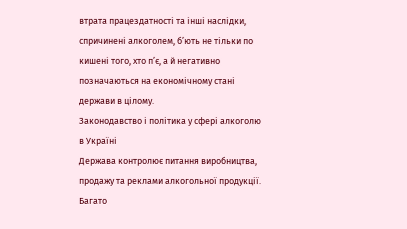втрата працездатності та інші наслідки, спричинені алкоголем, б’ють не тільки по кишені того, хто п’є, а й негативно позначаються на економічному стані держави в цілому.
Законодавство і політика у сфері алкоголю в Україні
Держава контролює питання виробництва, продажу та реклами алкогольної продукції. Багато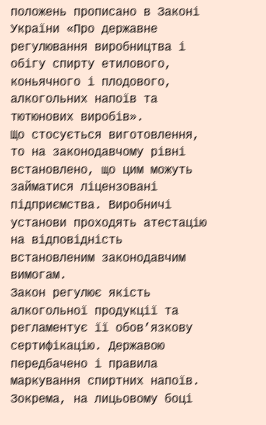положень прописано в Законі України «Про державне регулювання виробництва і обігу спирту етилового, коньячного і плодового, алкогольних напоїв та тютюнових виробів».
Що стосується виготовлення, то на законодавчому рівні встановлено, що цим можуть займатися ліцензовані підприємства. Виробничі установи проходять атестацію на відповідність встановленим законодавчим вимогам.
Закон регулює якість алкогольної продукції та регламентує її обов’язкову сертифікацію. Державою передбачено і правила маркування спиртних напоїв. Зокрема, на лицьовому боці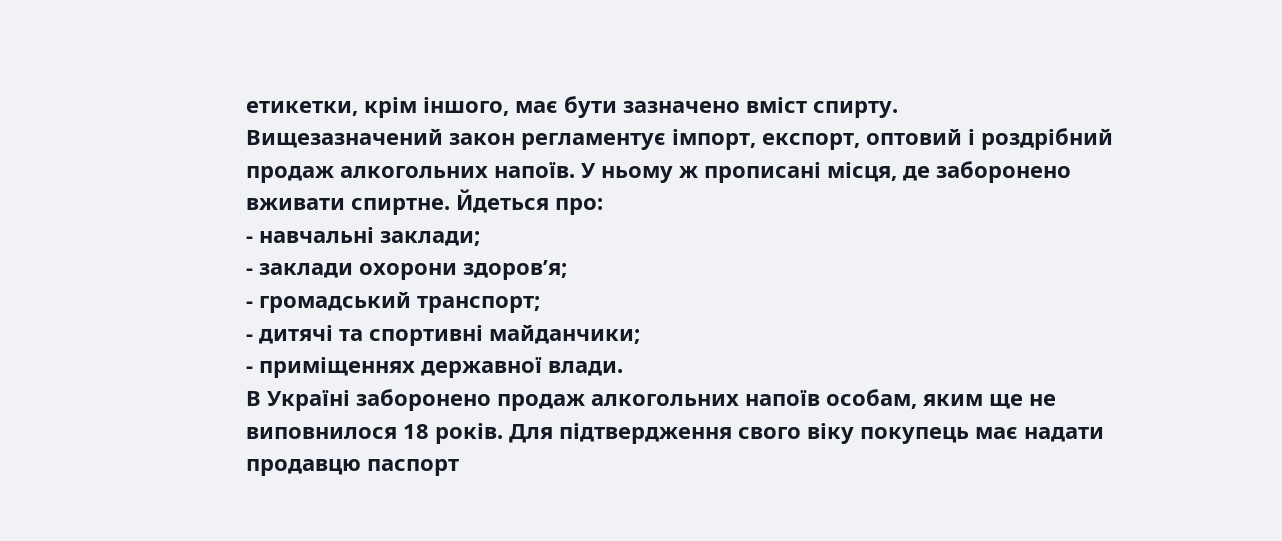етикетки, крім іншого, має бути зазначено вміст спирту.
Вищезазначений закон регламентує імпорт, експорт, оптовий і роздрібний продаж алкогольних напоїв. У ньому ж прописані місця, де заборонено вживати спиртне. Йдеться про:
- навчальні заклади;
- заклади охорони здоров’я;
- громадський транспорт;
- дитячі та спортивні майданчики;
- приміщеннях державної влади.
В Україні заборонено продаж алкогольних напоїв особам, яким ще не виповнилося 18 років. Для підтвердження свого віку покупець має надати продавцю паспорт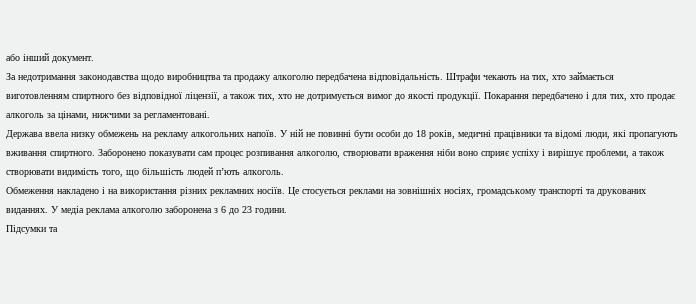або інший документ.
За недотримання законодавства щодо виробництва та продажу алкоголю передбачена відповідальність. Штрафи чекають на тих, хто займається виготовленням спиртного без відповідної ліцензії, а також тих, хто не дотримується вимог до якості продукції. Покарання передбачено і для тих, хто продає алкоголь за цінами, нижчими за регламентовані.
Держава ввела низку обмежень на рекламу алкогольних напоїв. У ній не повинні бути особи до 18 років, медичні працівники та відомі люди, які пропагують вживання спиртного. Заборонено показувати сам процес розпивання алкоголю, створювати враження ніби воно сприяє успіху і вирішує проблеми, а також створювати видимість того, що більшість людей п’ють алкоголь.
Обмеження накладено і на використання різних рекламних носіїв. Це стосується реклами на зовнішніх носіях, громадському транспорті та друкованих виданнях. У медіа реклама алкоголю заборонена з 6 до 23 години.
Підсумки та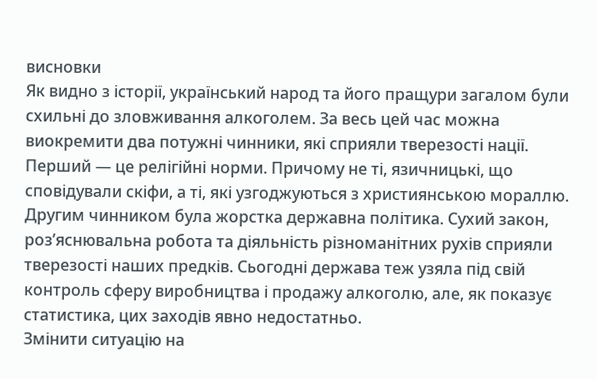висновки
Як видно з історії, український народ та його пращури загалом були схильні до зловживання алкоголем. За весь цей час можна виокремити два потужні чинники, які сприяли тверезості нації. Перший — це релігійні норми. Причому не ті, язичницькі, що сповідували скіфи, а ті, які узгоджуються з християнською мораллю.
Другим чинником була жорстка державна політика. Сухий закон, роз’яснювальна робота та діяльність різноманітних рухів сприяли тверезості наших предків. Сьогодні держава теж узяла під свій контроль сферу виробництва і продажу алкоголю, але, як показує статистика, цих заходів явно недостатньо.
Змінити ситуацію на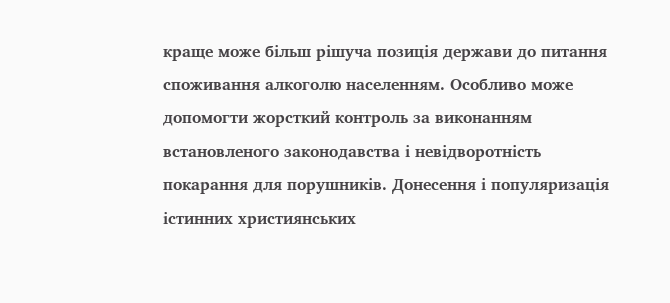краще може більш рішуча позиція держави до питання споживання алкоголю населенням. Особливо може допомогти жорсткий контроль за виконанням встановленого законодавства і невідворотність покарання для порушників. Донесення і популяризація істинних християнських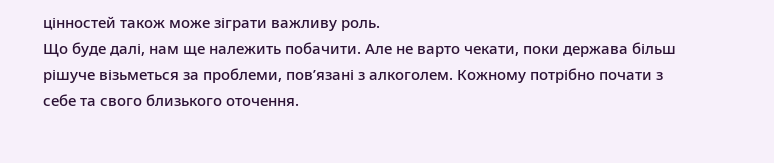цінностей також може зіграти важливу роль.
Що буде далі, нам ще належить побачити. Але не варто чекати, поки держава більш рішуче візьметься за проблеми, пов’язані з алкоголем. Кожному потрібно почати з себе та свого близького оточення.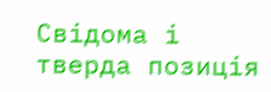Свідома і тверда позиція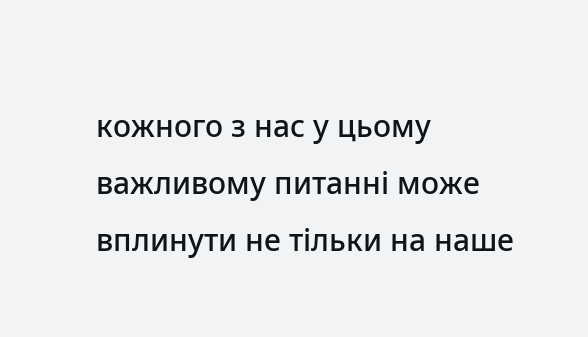кожного з нас у цьому важливому питанні може вплинути не тільки на наше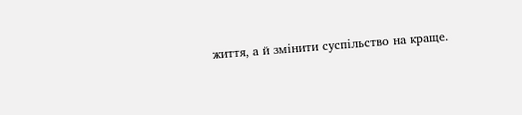життя, а й змінити суспільство на краще.